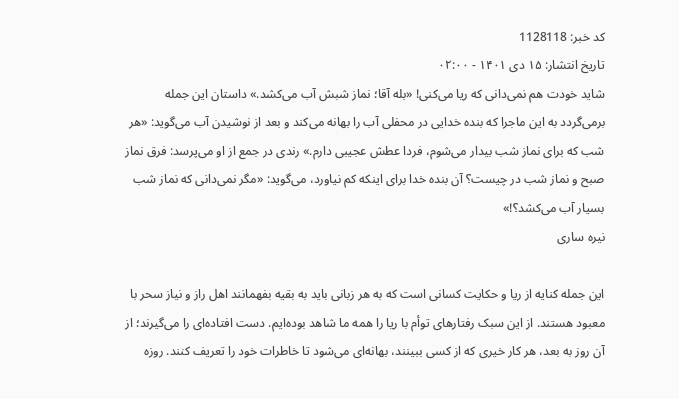کد خبر: 1128118
تاریخ انتشار: ۱۵ دی ۱۴۰۱ - ۰۲:۰۰
شاید خودت هم نمی‌دانی که ریا می‌کنی! «بله آقا؛ نماز شبش آب می‌کشد.» داستان این جمله برمی‌گردد به این ماجرا که بنده خدایی در محفلی آب را بهانه می‌کند و بعد از نوشیدن آب می‌گوید: «هر شب که برای نماز شب بیدار می‌شوم، فردا عطش عجیبی دارم.» رندی در جمع از او می‌پرسد: فرق نماز صبح و نماز شب در چیست؟ آن بنده خدا برای اینکه کم نیاورد، می‌گوید: «مگر نمی‌دانی که نماز شب بسیار آب می‌کشد؟!»
نیره ساری

این جمله کنایه از ریا و حکایت کسانی است که به هر زبانی باید به بقیه بفهمانند اهل راز و نیاز سحر با معبود هستند. از این سبک رفتار‌های توأم با ریا را همه ما شاهد بوده‌ایم. دست افتاده‌ای را می‌گیرند؛ از آن روز به بعد، هر کار خیری که از کسی ببینند، بهانه‌ای می‌شود تا خاطرات خود را تعریف کنند. روزه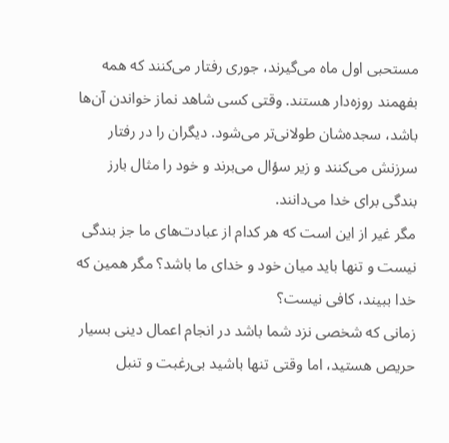مستحبی اول ماه می‌گیرند، جوری رفتار می‌کنند که همه بفهمند روزه‌دار هستند. وقتی کسی شاهد نماز خواندن آن‌ها باشد، سجده‌شان طولانی‌تر می‌شود. دیگران را در رفتار سرزنش می‌کنند و زیر سؤال می‌برند و خود را مثال بارز بندگی برای خدا می‌دانند.
مگر غیر از این است که هر کدام از عبادت‌های ما جز بندگی نیست و تنها باید میان خود و خدای ما باشد؟ مگر همین که خدا ببیند، کافی نیست؟
زمانی که شخصی نزد شما باشد در انجام اعمال دینی بسیار حریص هستید، اما وقتی تنها باشید بی‌رغبت و تنبل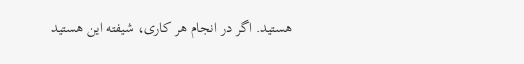هستید. اگر در انجام هر کاری، شیفته این هستید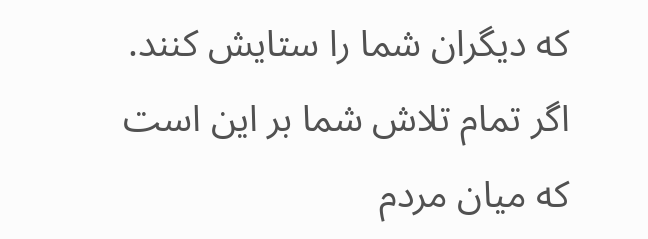که دیگران شما را ستایش کنند. اگر تمام تلاش شما بر این است که میان مردم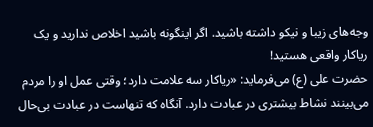وجه‌های زیبا و نیکو داشته باشید. اگر اینگونه باشید اخلاص ندارید و یک ریاکار واقعی هستید!
حضرت علی (ع) می‌فرماید: «ریاکار سه علامت دارد؛ وقتی عمل او را مردم می‌بینند نشاط بیشتری در عبادت دارد. آنگاه که تنهاست در عبادت بی‌حال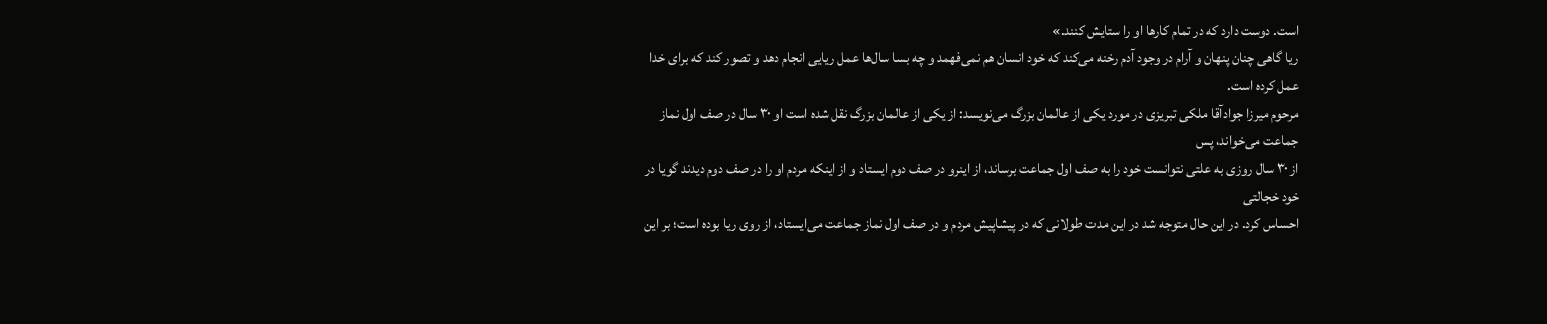است. دوست دارد که در تمام کار‌ها او را ستایش کنند.»
ریا گاهی چنان پنهان و آرام در وجود آدم رخنه می‌کند که خود انسان هم نمی‌فهمد و چه بسا سال‌ها عمل ریایی انجام دهد و تصور کند که برای خدا عمل کرده است.
مرحوم میرزا جوادآقا ملکی تبریزی در مورد یکی از عالمان بزرگ می‌نویسد: از یکی از عالمان بزرگ نقل شده است او ۳۰ سال در صف اول نماز جماعت می‌خواند، پس
از ۳۰ سال روزی به علتی نتوانست خود را به صف اول جماعت برساند، از اینرو در صف دوم ایستاد و از اینکه مردم او را در صف دوم دیدند گویا در خود خجالتی
احساس کرد. در این حال متوجه شد در این مدت طولانی که در پیشاپیش مردم و در صف اول نماز جماعت می‌ایستاد، از روی ریا بوده است؛ بر این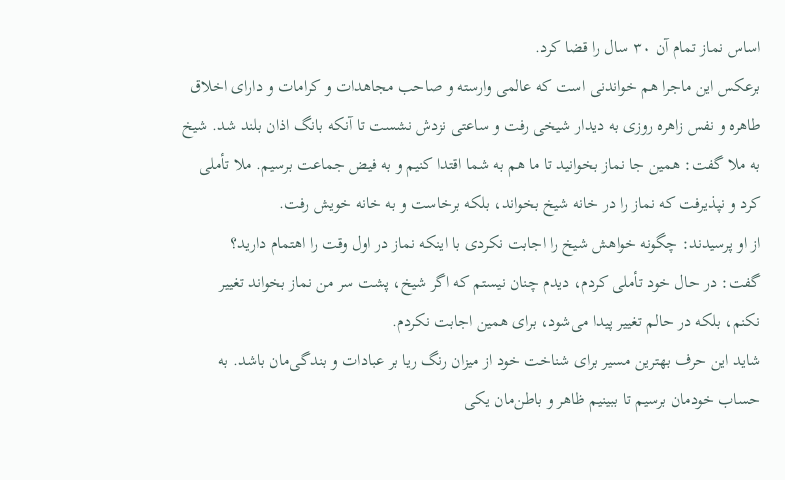اساس نماز تمام آن ۳۰ سال را قضا کرد.
برعکس این ماجرا هم خواندنی است که عالمی وارسته و صاحب مجاهدات و کرامات و دارای اخلاق طاهره و نفس زاهره روزی به دیدار شیخی رفت و ساعتی نزدش نشست تا آنکه بانگ اذان بلند شد. شیخ به ملا گفت: همین جا نماز بخوانید تا ما هم به شما اقتدا کنیم و به فیض جماعت برسیم. ملا تأملی کرد و نپذیرفت که نماز را در خانه شیخ بخواند، بلکه برخاست و به خانه خویش رفت.
از او پرسیدند: چگونه خواهش شیخ را اجابت نکردی با اینکه نماز در اول وقت را اهتمام دارید؟
گفت: در حال خود تأملی کردم، دیدم چنان نیستم که اگر شیخ، پشت سر من نماز بخواند تغییر نکنم، بلکه در حالم تغییر پیدا می‌شود، برای همین اجابت نکردم.
شاید این حرف بهترین مسیر برای شناخت خود از میزان رنگ ریا بر عبادات و بندگی‌مان باشد. به حساب خودمان برسیم تا ببینیم ظاهر و باطن‌مان یکی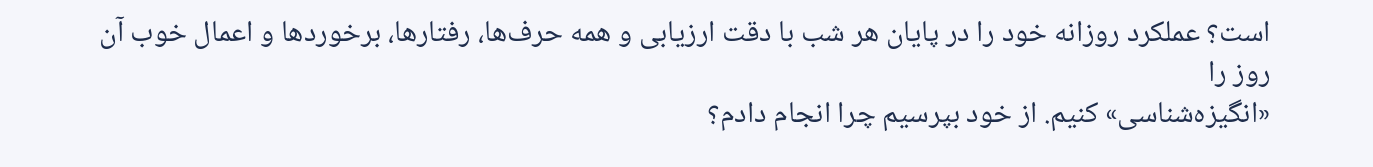است؟ عملکرد روزانه خود را در پایان هر شب با دقت ارزیابی و همه حرف‌ها، رفتارها، برخورد‌ها و اعمال خوب آن روز را
«انگیزه‌شناسی» کنیم. از خود بپرسیم چرا انجام دادم؟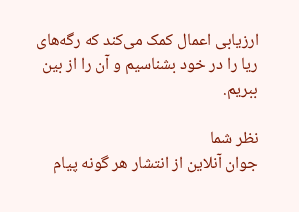ارزیابی اعمال کمک می‌کند که رگه‌های ریا را در خود بشناسیم و آن را از بین ببریم.

نظر شما
جوان آنلاين از انتشار هر گونه پيام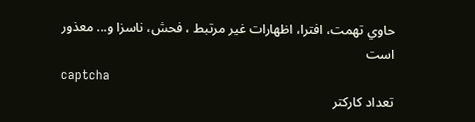حاوي تهمت، افترا، اظهارات غير مرتبط ، فحش، ناسزا و... معذور است
captcha
تعداد کارکتر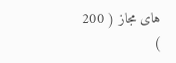های مجاز ( 200 )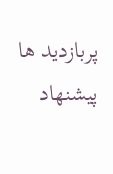پربازدید ها
پیشنهاد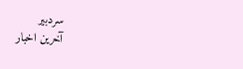سردبیر
آخرین اخبار